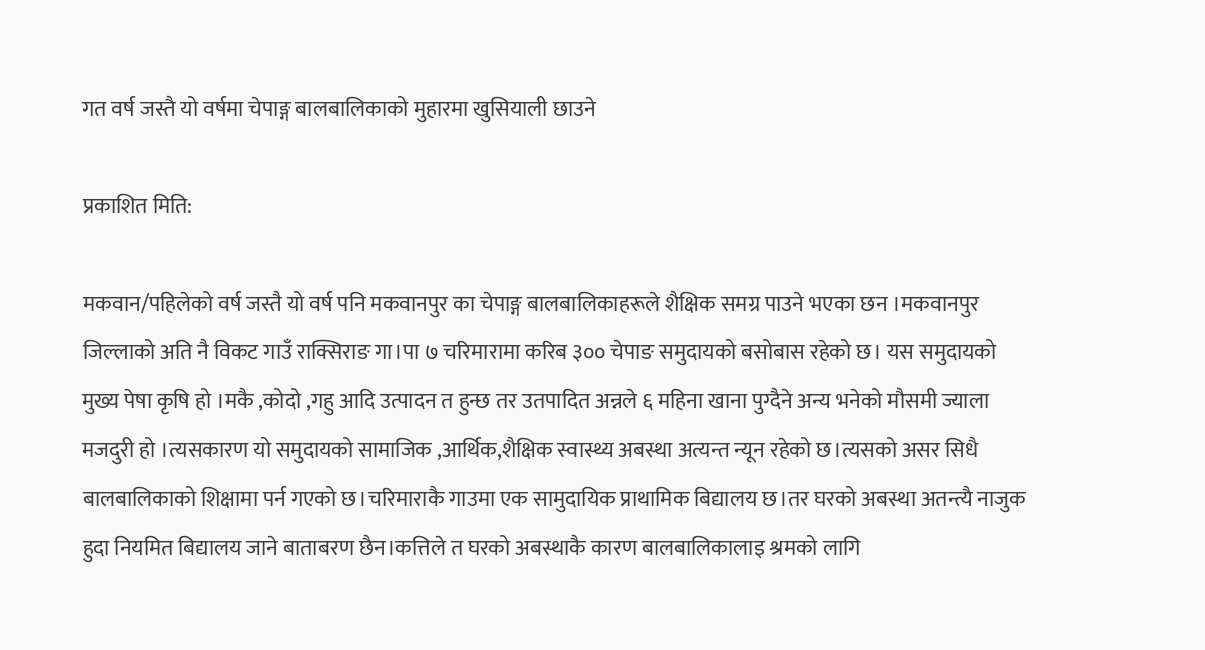गत वर्ष जस्तै यो वर्षमा चेपाङ्ग बालबालिकाको मुहारमा खुसियाली छाउने

प्रकाशित मिति:

मकवान/पहिलेको वर्ष जस्तै यो वर्ष पनि मकवानपुर का चेपाङ्ग बालबालिकाहरूले शैक्षिक समग्र पाउने भएका छन ।मकवानपुर जिल्लाको अति नै विकट गाउँ राक्सिराङ गा।पा ७ चरिमारामा करिब ३०० चेपाङ समुदायको बसोबास रहेको छ। यस समुदायको मुख्य पेषा कृषि हो ।मकै ,कोदो ,गहु आदि उत्पादन त हुन्छ तर उतपादित अन्नले ६ महिना खाना पुग्दैने अन्य भनेको मौसमी ज्याला मजदुरी हो ।त्यसकारण यो समुदायको सामाजिक ,आर्थिक,शैक्षिक स्वास्थ्य अबस्था अत्यन्त न्यून रहेको छ।त्यसको असर सिधै बालबालिकाको शिक्षामा पर्न गएको छ।चरिमाराकै गाउमा एक सामुदायिक प्राथामिक बिद्यालय छ।तर घरको अबस्था अतन्त्यै नाजुक हुदा नियमित बिद्यालय जाने बाताबरण छैन।कत्तिले त घरको अबस्थाकै कारण बालबालिकालाइ श्रमको लागि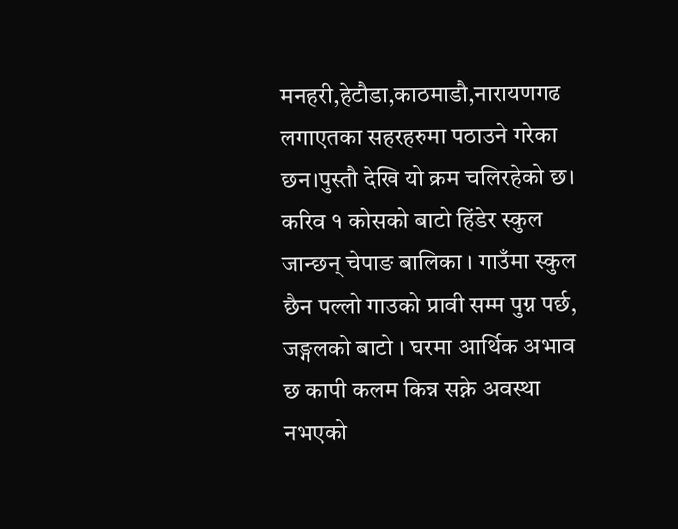मनहरी,हेटौडा,काठमाडौ,नारायणगढ लगाएतका सहरहरुमा पठाउने गरेका छन।पुस्तौ देखि यो क्रम चलिरहेको छ। करिव १ कोसको बाटो हिंडेर स्कुल जान्छन् चेपाङ बालिका । गाउँमा स्कुल छैन पल्लो गाउको प्रावी सम्म पुग्न पर्छ, जङ्गलको बाटो । घरमा आर्थिक अभाव छ कापी कलम किन्न सक्ने अवस्था नभएको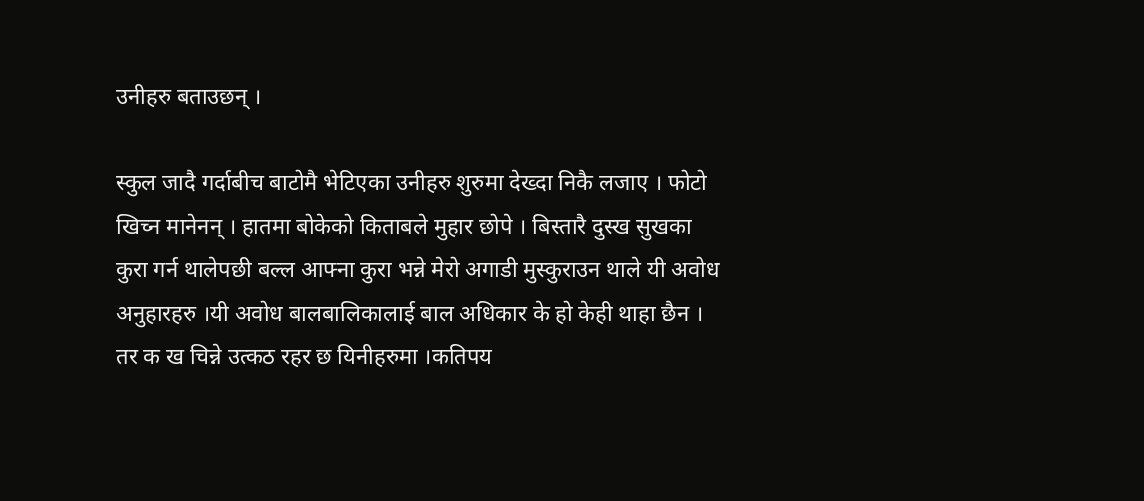उनीहरु बताउछन् ।

स्कुल जादै गर्दाबीच बाटोमै भेटिएका उनीहरु शुरुमा देख्दा निकै लजाए । फोटो खिच्न मानेनन् । हातमा बोकेको किताबले मुहार छोपे । बिस्तारै दुस्ख सुखका कुरा गर्न थालेपछी बल्ल आफ्ना कुरा भन्ने मेरो अगाडी मुस्कुराउन थाले यी अवोध अनुहारहरु ।यी अवोध बालबालिकालाई बाल अधिकार के हो केही थाहा छैन । तर क ख चिन्ने उत्कठ रहर छ यिनीहरुमा ।कतिपय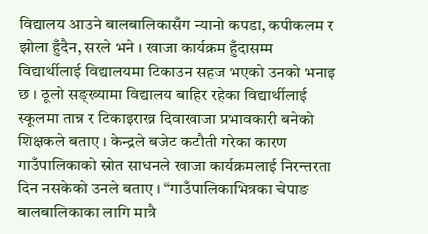विद्यालय आउने बालबालिकासँग न्यानो कपडा, कपीकलम र झोला हुँदैन, सरले भने । खाजा कार्यक्रम हुँदासम्म विद्यार्थीलाई विद्यालयमा टिकाउन सहज भएको उनको भनाइ छ । ठूलो सङ्ख्यामा विद्यालय बाहिर रहेका विद्यार्थीलाई स्कूलमा तान्न र टिकाइराख्न दिवाखाजा प्रभावकारी बनेको शिक्षकले बताए । केन्द्रले बजेट कटौती गरेका कारण गाउँपालिकाको स्रोत साधनले खाजा कार्यक्रमलाई निरन्तरता दिन नसकेको उनले बताए । “गाउँपालिकाभित्रका चेपाङ बालबालिकाका लागि मात्रै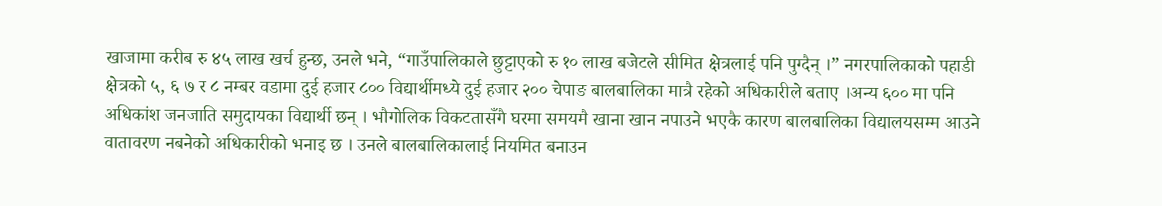खाजामा करीब रु ४५ लाख खर्च हुन्छ, उनले भने, “गाउँपालिकाले छुट्टाएको रु १० लाख बजेटले सीमित क्षेत्रलाई पनि पुग्दैन् ।” नगरपालिकाको पहाडी क्षेत्रको ५, ६ ७ र ८ नम्बर वडामा दुई हजार ८०० विद्यार्थीमध्ये दुई हजार २०० चेपाङ बालबालिका मात्रै रहेको अधिकारीले बताए ।अन्य ६०० मा पनि अधिकांश जनजाति समुदायका विद्यार्थी छन् । भौगोलिक विकटतासँगै घरमा समयमै खाना खान नपाउने भएकै कारण बालबालिका विद्यालयसम्म आउने वातावरण नबनेको अधिकारीको भनाइ छ । उनले बालबालिकालाई नियमित बनाउन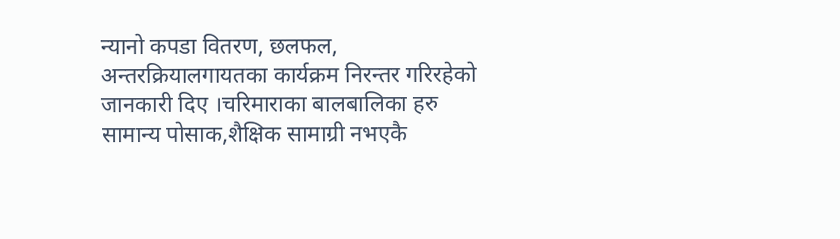न्यानो कपडा वितरण, छलफल, अन्तरक्रियालगायतका कार्यक्रम निरन्तर गरिरहेको जानकारी दिए ।चरिमाराका बालबालिका हरु सामान्य पोसाक,शैक्षिक सामाग्री नभएकै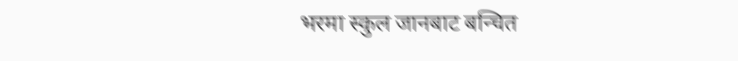भरमा स्कुल जानबाट बन्चित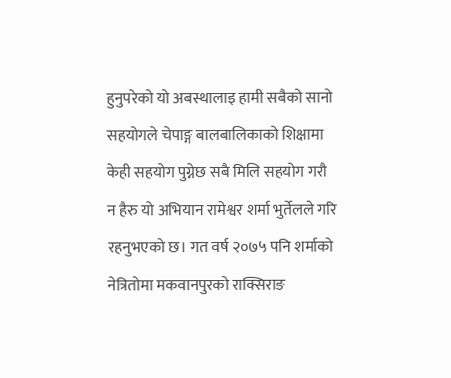हुनुपरेको यो अबस्थालाइ हामी सबैको सानो सहयोगले चेपाङ्ग बालबालिकाको शिक्षामा केही सहयोग पुग्नेछ सबै मिलि सहयोग गरौ न हैरु यो अभियान रामेश्वर शर्मा भुर्तेलले गरि रहनुभएको छ। गत वर्ष २०७५ पनि शर्माको नेत्रितोमा मकवानपुरको राक्सिराङ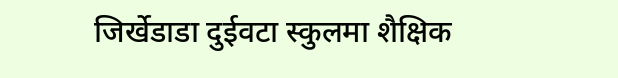जिर्खेडाडा दुईवटा स्कुलमा शैक्षिक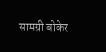सामग्री बोकेर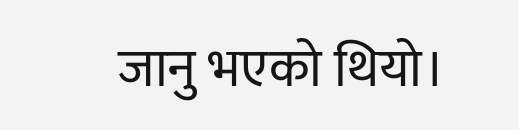जानु‍ भएको थियो।